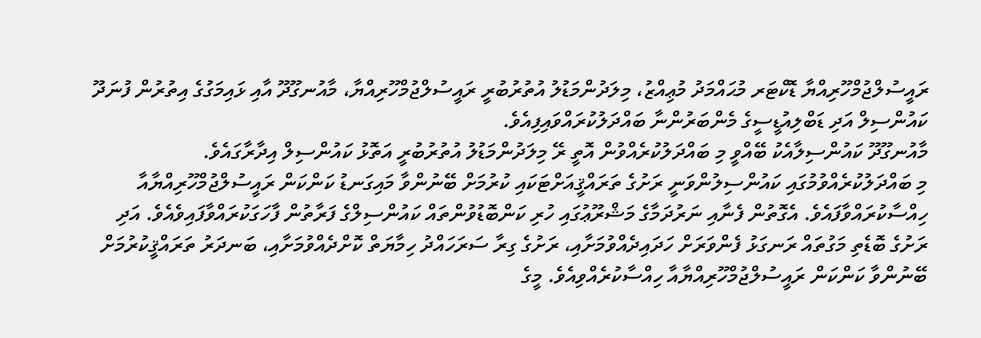ރައީސުލްޖުމްހޫރިއްޔާ ޑޮކްޓަރ މުޙައްމަދު މުޢިއްޒު، މިލަދުންމަޑުލު އުތުރުބުރީ ރައީސުލްޖުމްހޫރިއްޔާ، މާއުނގޫދޫ އާއި ޅައިމަގުގެ އިތުރުން ފުނަދޫ ކައުންސިލް އަދި ޑަބްލިއުޑީސީގެ މެންބަރުންނާ ބައްދަލުކުރައްވައިފިއެވެ.
މާއުނގޫދޫ ކައުންސިލާއެކު ބޭއްވީ މި ބައްދަލުކުރެއްވުން އޮތީ ރޭ މިލަދުންމަޑުލު އުތުރުބުރީ އަތޮޅު ކައުންސިލް އިދާރާގައެވެ.
މި ބައްދަލުކުރެއްވުމުގައި ކައުންސިލުންވަނީ ރަށުގެ ތަރައްޤީއަށްޓަކައި ކުރުމަށް ބޭނުންވާ މައިގަނޑު ކަންކަން ރައީސުލްޖުމްހޫރިއްޔާއާ ހިއްސާކުރައްވާފައެވެ. އެގޮތުން ފެނާއި ނަރުދަމާގެ މަޝްރޫޢުގައި ހުރި ކަންބޮޑުވުންތައް ކައުންސިލްގެ ފަރާތުން ފާހަގަކުރައްވާފައިވެއެވެ. އަދި ރަށުގެ ބޮޑެތި މަގުތައް ރަނގަޅު ފެންވަރަށް ހަދައިދެއްވުމަށާއި، ރަށުގެ ގިރާ ސަރަހައްދު ހިމާޔަތް ކޮށްދެއްވުމަށާއި، ބަނދަރު ތަރައްޤީކުރުމަށް ބޭނުންވާ ކަންކަން ރައީސުލްޖުމްހޫރިއްޔާއާ ހިއްސާކުރެއްވިއެވެ. މީގެ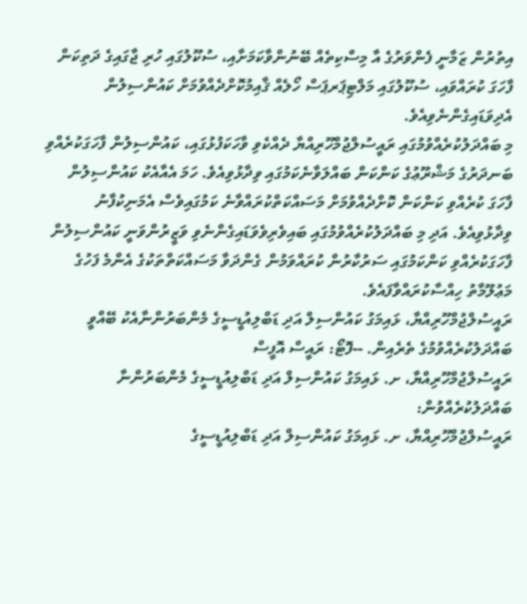އިތުރުން ޒަމާނީ ފެންވަރުގެ އާ މިސްކިތެއް ބޭނުންވާކަމަށާއި، ސުކޫލުގައި ހުރި ޖާގައިގެ ދަތިކަން ފާހަގަ ކުރައްވައި، ސުކޫލުގައި މަލްޓިޕަރޕަސް ހޯލެއް ޤާއިމުކޮށްދެއްވުމަށް ކައުންސިލުން އެދިވަޑައިގެންނެވިއެވެ.
މި ބައްދަލުކުރެއްވުމުގައި ރައީސުލްޖުމްހޫރިއްޔާ ދެއްކެވި ވާހަކަފުޅުގައި، ކައުންސިލުން ފާހަގަކުރެއްވި ބަނދަރުގެ މަޝްރޫޢުގެ ކަންކަން ބައްލަވާނެކަމުގައި ވިދާޅުވިއެވެ. ހަމަ އެއާއެކު ކައުންސިލުން ފާހަގަ ކުރެއްވި ކަންކަން ކޮށްދެއްވުމަށް މަސައްކަތްކުރައްވާނެ ކަމުގައިވެސް އެމަނިކުފާނު ވިދާޅުވިއެވެ. އަދި މި ބައްދަލުކުރެއްވުމުގައި ބައިވެރިވެވަޑައިގެންނެވި ވަޒީރުންވަނީ ކައުންސިލުން ފާހަގަކުރެއްވި ކަންކަމުގައި ސަރުކާރުން ކުރައްވަމުން ގެންދަވާ މަސައްކަތްތަކުގެ އެންމެ ފަހުގެ މަޢުލޫމާތު ހިއްސާކުރައްވާފައެވެ.
ރައީސުލްޖުމްހޫރިއްޔާ، ޅައިމަގު ކައުންސިލް އަދި ޑަބްލިއުޑީސީގެ މެންބަރުންނާއެކު ބޭއްވީ ބައްދަލުކުރެއްވުމުގެ ތެރެއިން. --ފޮޓޯ: ރައީސް އޮފީސް
ރައީސުލްޖުމްހޫރިއްޔާ، ށ. ޅައިމަގު ކައުންސިލް އަދި ޑަބްލިއުޑީސީގެ މެންބަރުންނާ ބައްދަލުކުރެއްވުން:
ރައީސުލްޖުމްހޫރިއްޔާ، ށ. ޅައިމަގު ކައުންސިލް އަދި ޑަބްލިއުޑީސީގެ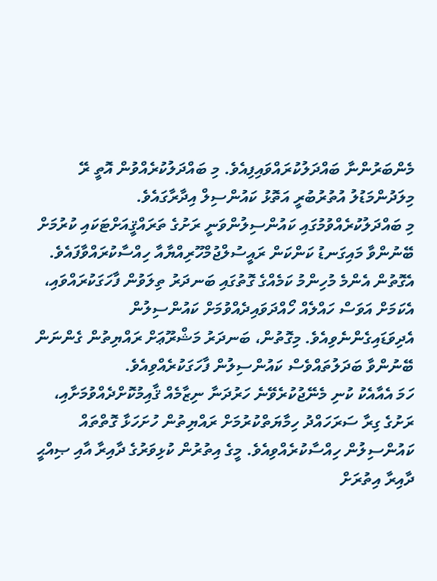މެންބަރުންނާ ބައްދަލުކުރައްވައިފިއެވެ. މި ބައްދަލުކުރެއްވުން އޮތީ ރޭ މިލަދުންމަޑުލު އުތުރުބުރީ އަތޮޅު ކައުންސިލް އިދާރާގައެވެ.
މި ބައްދަލުކުރެއްވުމުގައި ކައުންސިލުންވަނީ ރަށުގެ ތަރައްޤީއަށްޓަކައި ކުރުމަށް ބޭނުންވާ މައިގަނޑު ކަންކަން ރައީސުލްޖުމްހޫރިއްޔާއާ ހިއްސާކުރައްވާފައެވެ. އެގޮތުން އެންމެ މުހިންމު ކަމެއްގެ ގޮތުގައި ބަނދަރު ތިލަވުން ފާހަގަކުރައްވައި، އެކަމަށް އަވަސް ހައްލެއް ހޯއްދަވައިދެއްވުމަށް ކައުންސިލުން އެދިވަޑައިގެންނެވިއެވެ. މިގޮތުން، ބަނދަރު މަޝްރޫޢަށް ރައްޔިތުން ގެންނަން ބޭނުންވާ ބަދަލުތައްވެސް ކައުންސިލުން ފާހަގަކުރެއްވިއެވެ.
ހަމަ އެއާއެކު ކުނި މެނޭޖުކުރެވޭނެ ހަރުދަނާ ނިޒާމެއް ޤާއިމުކޮށްދެއްވުމަށާއި، ރަށުގެ ގިރާ ސަރަހައްދު ހިމާޔަތްކުރުމަށް ރައްޔިތުން ހުށަހަޅާ ގޮތްތައް ކައުންސިލުން ހިއްސާކުރެއްވިއެވެ. މީގެ އިތުރުން ކުޅިވަރުގެ ދާއިރާ އާއި ޞިއްޙީ ދާއިރާ އިތުރަށް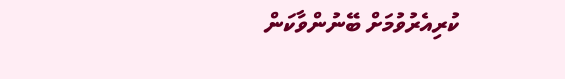ކުރިއެރުވުމަށް ބޭނުންވާކަން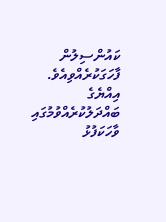ކައުންސިލުން ފާހަގަކުރެއްވިއެވެ.
އިއްޔެގެ ބައްދަލުކުރެއްވުމުގައި ވާހަކަފުޅު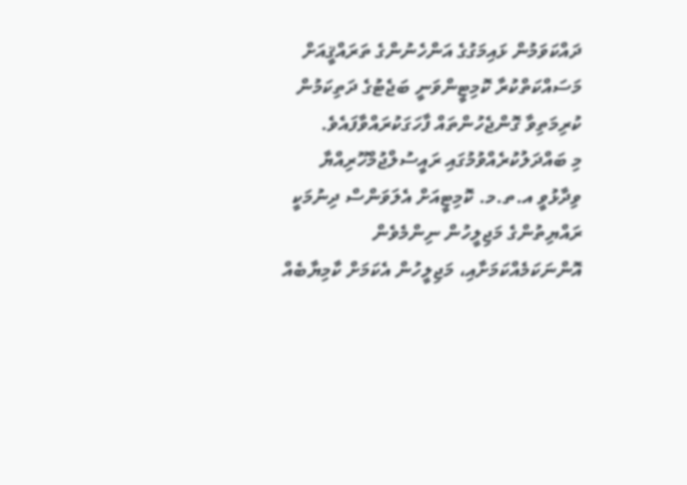ދައްކަވަމުން ޅައިމަގުގެ އަންހެނުންގެ ތަރައްޤީއަށް މަސައްކަތްކުރާ ކޮމިޓީންވަނީ ބަޖެޓުގެ ދަތިކަމުން ކުރިމަތިވާ ގޮންޖެހުންތައް ފާހަގަކުރައްވާފައެވެ.
މި ބައްދަލުކުރެއްވުމުގައި ރައީސުލްޖުމްހޫރިއްޔާ ވިދާޅުވީ އ.ތ.މ. ކޮމިޓީއަށް އެލަވަންސް ދިނުމަކީ ރައްޔިތުންގެ މަޖިލީހުން ނިންމެވެން އޮންނަކަމެއްކަމަށާއި، މަޖިލީހުން އެކަމަށް ކާމިޔާބެއް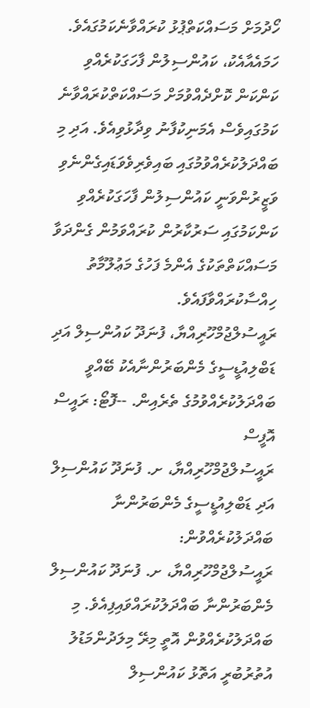ހޯދުމަށް މަސައްކަތްޕުޅު ކުރައްވާނެކަމުގައެވެ. ހަމައެއާއެކު، ކައުންސިލުން ފާހަގަކުރެއްވި ކަންކަން ކޮށްދެއްވުމަށް މަސައްކަތްކުރައްވާނެ ކަމުގައިވެސް އެމަނިކުފާނު ވިދާޅުވިއެވެ. އަދި މި ބައްދަލުކުރެއްވުމުގައި ބައިވެރިވެވަޑައިގެންނެވި ވަޒީރުންވަނީ ކައުންސިލުން ފާހަގަކުރެއްވި ކަންކަމުގައި ސަރުކާރުން ކުރައްވަމުން ގެންދަވާ މަސައްކަތްތަކުގެ އެންމެ ފަހުގެ މަޢުލޫމާތު ހިއްސާކުރައްވާފައެވެ.
ރައީސުލްޖުމްހޫރިއްޔާ، ފުނަދޫ ކައުންސިލް އަދި ޑަބްލިއުޑީސީގެ މެންބަރުންނާއެކު ބޭއްވީ ބައްދަލުކުރެއްވުމުގެ ތެރެއިން. --ފޮޓޯ: ރައީސް އޮފީސް
ރައީސުލްޖުމްހޫރިއްޔާ، ށ. ފުނަދޫ ކައުންސިލް އަދި ޑަބްލިއުޑީސީގެ މެންބަރުންނާ ބައްދަލުކުރެއްވުން:
ރައީސުލްޖުމްހޫރިއްޔާ، ށ. ފުނަދޫ ކައުންސިލް މެންބަރުންނާ ބައްދަލުކުރައްވައިފިއެވެ. މި ބައްދަލުކުރެއްވުން އޮތީ މިރޭ މިލަދުންމަޑުލު އުތުރުބުރީ އަތޮޅު ކައުންސިލް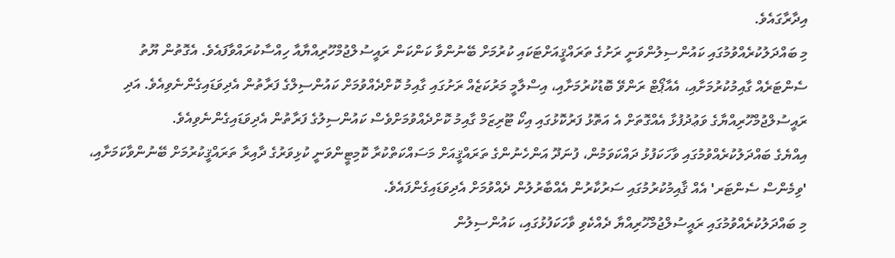އިދާރާގައެވެ.
މި ބައްދަލުކުރެއްވުމުގައި ކައުންސިލުންވަނީ ރަށުގެ ތަރައްޤީއަށްޓަކައި ކުރުމަށް ބޭނުންވާ ކަންކަން ރައީސުލްޖުމްހޫރިއްޔާއާ ހިއްސާކުރައްވާފައެވެ. އެގޮތުން ޔޫތު ސެންޓަރެއް ގާއިމުކުރުމަށާއި، އެއާޕޯޓް ރަންވޭ ބޮޑުކުރުމަށާއި، އިސްލާމީ މަރުކަޒެއް ރަށުގައި ގާއިމު ކޮށްދެއްވުމަށް ކައުންސިލްގެ ފަރާތުން އެދިވަޑައިގެންނެވިއެވެ. އަދި ރައީސުލްޖުމްހޫރިއްޔާގެ ވަޢުދުފުޅާ އެއްގޮތަށް އެ އަތޮޅު ފަރުކޮޅުގައި އިކޯ ޓޫރިޒަމް ގާއިމު ކޮށްދެއްވުމަށްވެސް ކައުންސިލުގެ ފަރާތުން އެދިވަޑައިގެންނެވިއެވެ.
އިއްޔެގެ ބައްދަލުކުރެއްވުމުގައި ވާހަކަފުޅު ދައްކަވަމުން، ފުނަދޫ އަންހެނުންގެ ތަރައްޤީއަށް މަސައްކަތްކުރާ ކޮމިޓީންވަނީ ކުޅިވަރުގެ ދާއިރާ ތަރައްޤީކުރުމަށް ބޭނުންވާކަމަށާއި، 'ވިމެންސް ސެންޓަރ' އެއް ޤާއިމުކުރުމުގައި ސަރުކާރުން އެއްބާރުލުން ދެއްވުމަށް އެދިވަޑައިގެންފައެވެ.
މި ބައްދަލުކުރެއްވުމުގައި ރައީސުލްޖުމްހޫރިއްޔާ ދެއްކެވި ވާހަކަފުޅުގައި، ކައުންސިލުން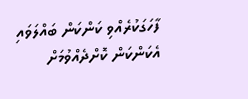ފާހަގަކުރެއްވި ކަންކަން ބައްލަވައި އެކަންކަން ކޮށްދެއްވުމަށް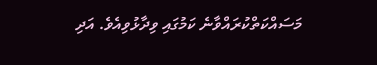މަސައްކަތްކުރައްވާނެ ކަމުގައި ވިދާޅުވިއެވެ. އަދި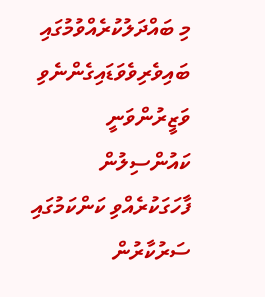މި ބައްދަލުކުރެއްވުމުގައި ބައިވެރިވެވަޑައިގެންނެވި ވަޒީރުންވަނީ ކައުންސިލުން ފާހަގަކުރެއްވި ކަންކަމުގައި ސަރުކާރުން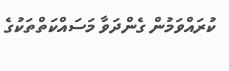ކުރައްވަމުން ގެންދަވާ މަސައްކަތްތަކުގެ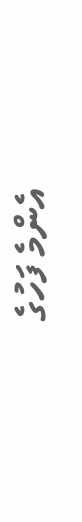އެންމެ ފަހުގެ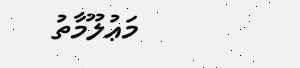މަޢުލޫމާތު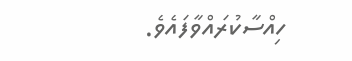ހިއްސާކުރައްވާފައެވެ.